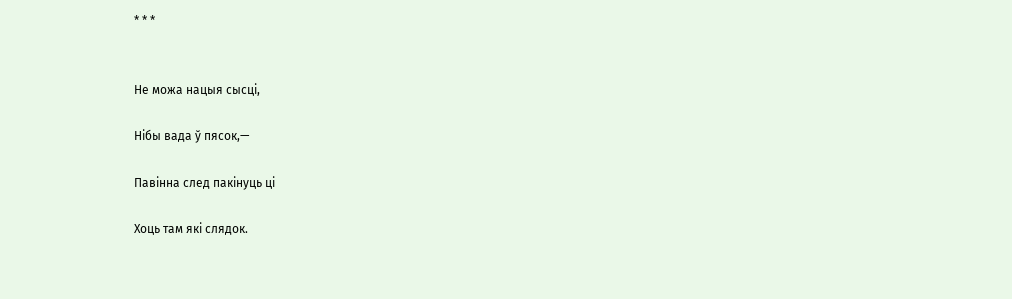* * *


Не можа нацыя сысці,

Нібы вада ў пясок,—

Павінна след пакінуць ці

Хоць там які слядок.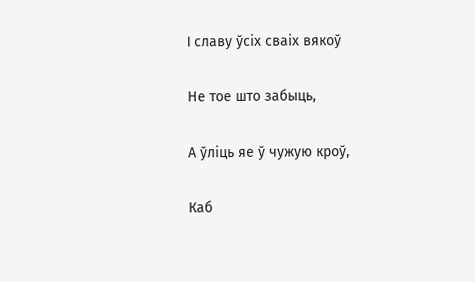I славу ўсіх сваіх вякоў

Не тое што забыць,

А ўліць яе ў чужую кроў,

Каб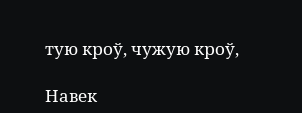тую кроў, чужую кроў,

Навек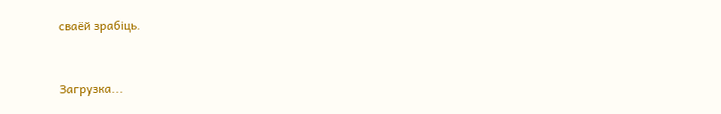сваёй зрабіць.


Загрузка...